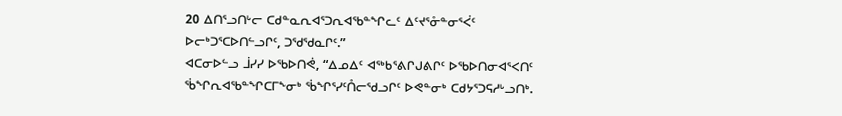20 ᐃᑎᕐᓗᑎᒡᓕ ᑕᑯᓐᓇᕆᐊᕐᑐᕆᐊᖃᓐᖏᓚᑦ ᐃᑦᔪᕐᓁᓐᓂᕐᐹᑦ ᐅᓕᒃᑐᕐᑕᐅᑎᓪᓗᒋᑦ, ᑐᖁᖁᓇᒋᑦ.”
ᐊᑕᓂᐅᓪᓗ ᒨᓯᓯ ᐅᖃᐅᑎᕚ, “ᐃᓄᐃᑦ ᐊᖅᑲᕐᕕᒋᒍᕕᒋᑦ ᐅᖃᐅᑎᓂᐊᕐᐸᑎᑦ ᖄᖏᕆᐊᖃᓐᖏᑕᒥᖕᓂᒃ ᖄᖏᕐᓯᑦᑍᓕᖁᓗᒋᑦ ᐅᕙᓐᓂᒃ ᑕᑯᔭᕐᑐᕋᓱᒡᓗᑎᒃ.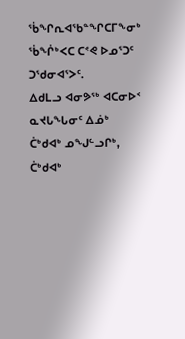ᖄᖏᕆᐊᖃᓐᖏᑕᒥᖕᓂᒃ ᖄᖐᒃᐸᑕ ᑕᕝᕙ ᐅᓄᕐᑐᑦ ᑐᖁᓂᐊᕐᐳᑦ.
ᐃᑯᒪᓗ ᐊᓂᕗᖅ ᐊᑕᓂᐅᑉ ᓇᔪᒐᖓᓂᑦ ᐃᓅᒃ ᑖᒃᑯᐊᒃ ᓄᖑᓪᓗᒋᒃ, ᑖᒃᑯᐊᒃ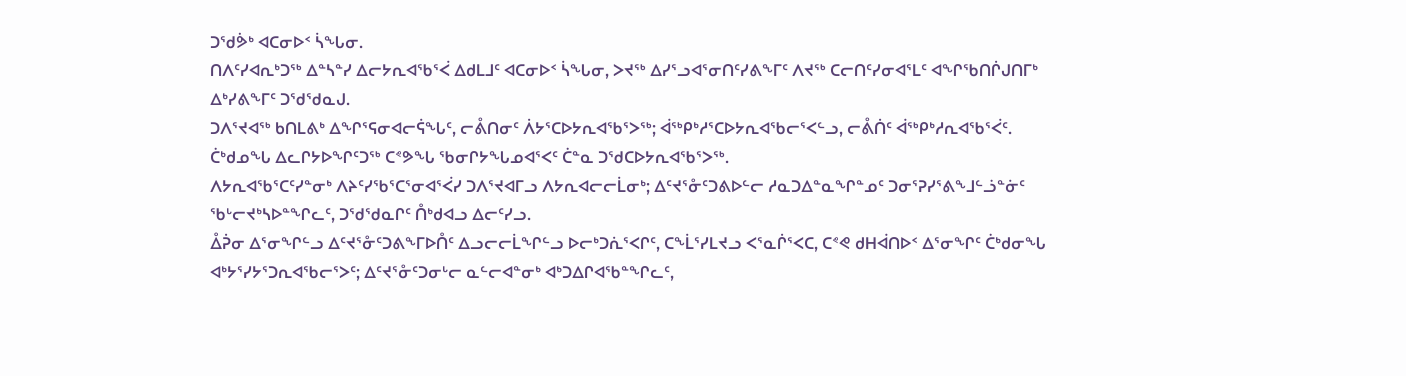ᑐᖁᕘᒃ ᐊᑕᓂᐅᑉ ᓵᖓᓂ.
ᑎᐱᑦᓯᐊᕆᒃᑐᖅ ᐃᓐᓴᓐᓯ ᐃᓕᔭᕆᐊᖃᕐᐹ ᐃᑯᒪᒧᑦ ᐊᑕᓂᐅᑉ ᓵᖓᓂ, ᐳᔪᖅ ᐃᓯᕐᓗᐊᕐᓂᑎᑦᓯᕕᖕᒥᑦ ᐱᔪᖅ ᑕᓕᑎᑦᓯᓂᐊᕐᒪᑦ ᐊᖏᖃᑎᒌᒍᑎᒥᒃ ᐃᒃᓯᕕᖕᒥᑦ ᑐᖁᖁᓇᒍ.
ᑐᐱᕐᔪᐊᖅ ᑲᑎᒪᕕᒃ ᐃᖏᕐᕋᓂᐊᓕᕌᖓᑦ, ᓕᕔᑎᓂᑦ ᐲᔭᕐᑕᐅᔭᕆᐊᖃᕐᐳᖅ; ᐋᖅᑭᒃᓱᕐᑕᐅᔭᕆᐊᖃᓕᕐᐸᓪᓗ, ᓕᕔᑏᑦ ᐋᖅᑭᒃᓱᕆᐊᖃᕐᐹᑦ. ᑖᒃᑯᓄᖓ ᐃᓚᒋᔭᐅᖏᑦᑐᖅ ᑕᕝᕗᖓ ᖃᓂᒋᔭᖓᓄᐊᕐᐸᑦ ᑖᓐᓇ ᑐᖁᑕᐅᔭᕆᐊᖃᕐᐳᖅ.
ᐱᔭᕆᐊᖃᕐᑕᑦᓯᓐᓂᒃ ᐱᔨᑦᓯᖃᕐᑕᕐᓂᐊᕐᐹᓯ ᑐᐱᕐᔪᐊᒥᓗ ᐱᔭᕆᐊᓕᓕᒫᓂᒃ; ᐃᑦᔪᕐᓁᑦᑐᕕᐅᓪᓕ ᓱᓇᑐᐃᓐᓇᖏᓐᓄᑦ ᑐᓂᕐᕈᓯᕐᕕᖕᒧᓪᓘᓐᓃᑦ ᖃᒡᓕᔪᒃᓴᐅᓐᖏᓚᑦ, ᑐᖁᖁᓇᒋᑦ ᑍᒃᑯᐊᓗ ᐃᓕᑦᓯᓗ.
ᐂᕉᓂ ᐃᕐᓂᖏᓪᓗ ᐃᑦᔪᕐᓁᑦᑐᕕᖕᒥᐅᑍᑦ ᐃᓗᓕᓕᒫᖏᓪᓗ ᐅᓕᒃᑐᕇᕐᐸᒋᑦ, ᑕᖕᒫᕐᓯᒪᔪᓗ ᐸᕐᓇᒌᕐᐸᑕ, ᑕᕝᕙ ᑯᕼᐋᑎᐅᑉ ᐃᕐᓂᖏᑦ ᑖᒃᑯᓂᖓ ᐊᒃᔭᕐᓯᔭᕐᑐᕆᐊᖃᓕᕐᐳᑦ; ᐃᑦᔪᕐᓁᑦᑐᓂᒡᓕ ᓇᓪᓕᐊᓐᓂᒃ ᐊᒃᑐᐃᒋᐊᖃᓐᖏᓚᑦ,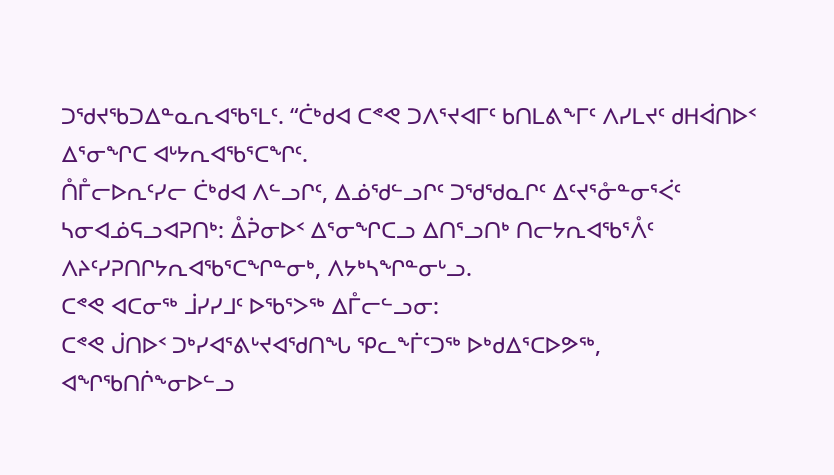ᑐᖁᔪᖃᑐᐃᓐᓇᕆᐊᖃᕐᒪᑦ. “ᑖᒃᑯᐊ ᑕᕝᕙ ᑐᐱᕐᔪᐊᒥᑦ ᑲᑎᒪᕕᖕᒥᑦ ᐱᓯᒪᔪᑦ ᑯᕼᐋᑎᐅᑉ ᐃᕐᓂᖏᑕ ᐊᒡᔭᕆᐊᖃᕐᑕᖏᑦ.
ᑍᒤᓕᐅᕆᑦᓯᓕ ᑖᒃᑯᐊ ᐱᓪᓗᒋᑦ, ᐃᓅᖁᓪᓗᒋᑦ ᑐᖁᖁᓇᒋᑦ ᐃᑦᔪᕐᓁᓐᓂᕐᐹᑦ ᓴᓂᐊᓅᕋᓗᐊᕈᑎᒃ: ᐂᕉᓂᐅᑉ ᐃᕐᓂᖏᑕᓗ ᐃᑎᕐᓗᑎᒃ ᑎᓕᔭᕆᐊᖃᕐᐰᑦ ᐱᔨᑦᓯᕈᑎᒋᔭᕆᐊᖃᕐᑕᖏᓐᓂᒃ, ᐱᔭᒃᓴᖏᓐᓂᒡᓗ.
ᑕᕝᕙ ᐊᑕᓂᖅ ᒨᓯᓯᒧᑦ ᐅᖃᕐᐳᖅ ᐃᒤᓕᓪᓗᓂ:
ᑕᕝᕙ ᒎᑎᐅᑉ ᑐᒃᓯᐊᕐᕕᒡᔪᐊᖁᑎᖓ ᕿᓚᖕᒦᑦᑐᖅ ᐅᒃᑯᐃᕐᑕᐅᕗᖅ, ᐊᖏᖃᑎᒌᖕᓂᐅᓪᓗ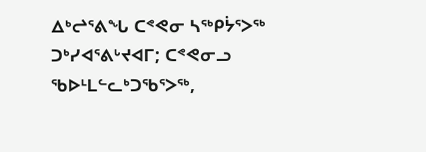ᐃᒃᖠᕐᕕᖓ ᑕᕝᕙᓂ ᓴᖅᑭᔮᕐᐳᖅ ᑐᒃᓯᐊᕐᕕᒡᔪᐊᒥ; ᑕᕝᕙᓂᓗ ᖃᐅᒻᒪᓪᓚᒃᑐᖃᕐᐳᖅ,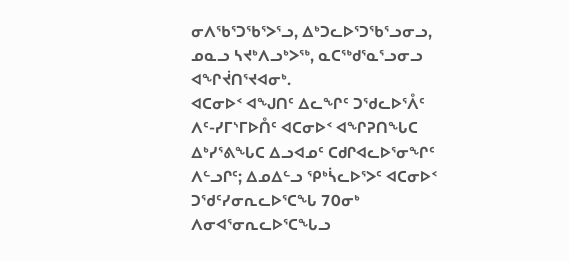ᓂᐱᖃᕐᑐᖃᕐᐳᕐᓗ, ᐃᒃᑐᓚᐅᕐᑐᖃᕐᓗᓂᓗ, ᓄᓇᓗ ᓴᔪᒃᐱᓗᒃᐳᖅ, ᓇᑕᖅᑯᕐᓇᕐᓗᓂᓗ ᐊᖏᔫᑎᕐᔪᐊᓂᒃ.
ᐊᑕᓂᐅᑉ ᐊᖑᑎᑦ ᐃᓚᖏᑦ ᑐᖁᓚᐅᕐᐰᑦ ᐱᑦ-ᓯᒥᔅᒥᐅᑍᑦ ᐊᑕᓂᐅᑉ ᐊᖏᕈᑎᖓᑕ ᐃᒃᓯᕐᕕᖓᑕ ᐃᓗᐊᓄᑦ ᑕᑯᒋᐊᓚᐅᕐᓂᖏᑦ ᐱᓪᓗᒋᑦ; ᐃᓄᐃᓪᓗ ᕿᒃᓵᓚᐅᕐᐳᑦ ᐊᑕᓂᐅᑉ ᑐᖁᑦᓯᓂᕆᓚᐅᕐᑕᖓ 70ᓂᒃ ᐱᓂᐊᕐᓂᕆᓚᐅᕐᑕᖓᓗ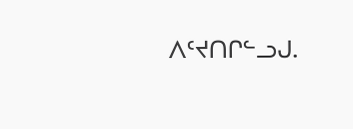ᐱᑦᔪᑎᒋᓪᓗᒍ.